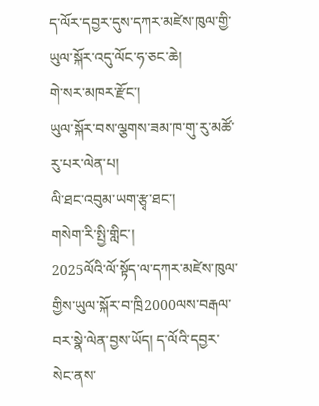ད་ལོར་དབྱར་དུས་དཀར་མཛེས་ཁུལ་གྱི་ཡུལ་སྐོར་འདུ་ལོང་ཧ་ཅང་ཆེ།
གེ་སར་མཁར་རྫོང་།
ཡུལ་སྐོར་བས་ལྕགས་ཟམ་ཁ་གུ་རུ་མཚོ་རུ་པར་ལེན་པ།
ལི་ཐང་འབུམ་ཡག་རྩྭ་ཐང་།
གསེག་རི་སྤྱི་གླིང་།
2025ལོའི་ལོ་སྟོད་ལ་དཀར་མཛེས་ཁུལ་གྱིས་ཡུལ་སྐོར་བ་ཁྲི2000ལས་བརྒལ་བར་སྣེ་ལེན་བྱས་ཡོད། ད་ལོའི་དབྱར་སེང་ནས་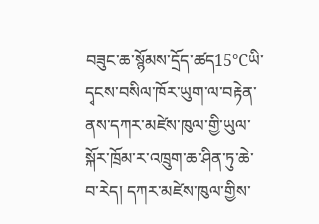བཟུང་ཆ་སྙོམས་དྲོད་ཚད15℃ཡི་དྭངས་བསིལ་ཁོར་ཡུག་ལ་བརྟེན་ནས་དཀར་མཛེས་ཁུལ་གྱི་ཡུལ་སྐོར་ཁྲོམ་ར་འཁྲུག་ཆ་ཤིན་ཏུ་ཆེ་བ་རེད། དཀར་མཛེས་ཁུལ་གྱིས་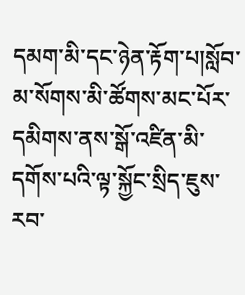དམག་མི་དང་ཉེན་རྟོག་པ།སློབ་མ་སོགས་མི་ཚོགས་མང་པོར་དམིགས་ནས་སྒོ་འཛིན་མི་དགོས་པའི་ལྟ་སྐྱོང་སྲིད་ཇུས་རབ་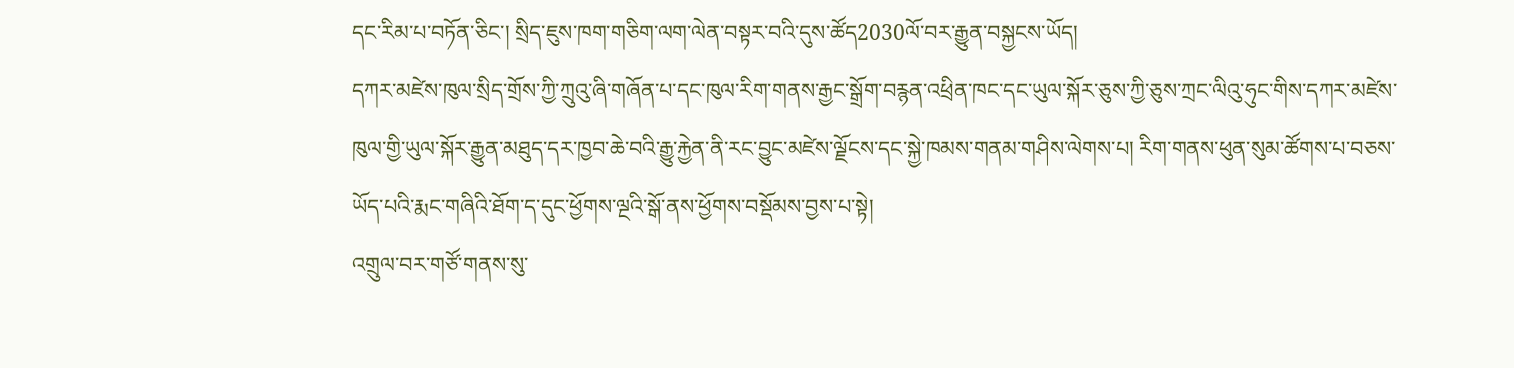དང་རིམ་པ་བཏོན་ཅིང་། སྲིད་ཇུས་ཁག་གཅིག་ལག་ལེན་བསྟར་བའི་དུས་ཚོད2030ལོ་བར་རྒྱུན་བསྐྱངས་ཡོད།
དཀར་མཛེས་ཁུལ་སྲིད་གྲོས་ཀྱི་ཀྲུའུ་ཞི་གཞོན་པ་དང་ཁུལ་རིག་གནས་རྒྱང་སྒྲོག་བརྙན་འཕྲིན་ཁང་དང་ཡུལ་སྐོར་ཅུས་ཀྱི་ཅུས་ཀྲང་ལིའུ་ཧུང་གིས་དཀར་མཛེས་ཁུལ་གྱི་ཡུལ་སྐོར་རྒྱུན་མཐུད་དར་ཁྱབ་ཆེ་བའི་རྒྱུ་རྐྱེན་ནི་རང་བྱུང་མཛེས་ལྗོངས་དང་སྐྱེ་ཁམས་གནམ་གཤིས་ལེགས་པ། རིག་གནས་ཕུན་སུམ་ཚོགས་པ་བཅས་ཡོད་པའི་རྨང་གཞིའི་ཐོག་ད་དུང་ཕྱོགས་ལྔའི་སྒོ་ནས་ཕྱོགས་བསྡོམས་བྱས་པ་སྟེ།
འགྲུལ་བར་གཙོ་གནས་སུ་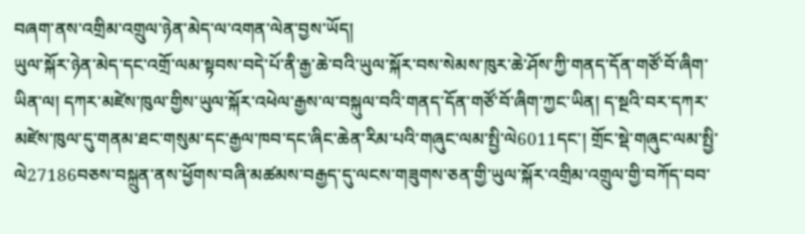བཞག་ནས་འགྲིམ་འགྲུལ་ཉེན་མེད་ལ་འགན་ལེན་བྱས་ཡོད།
ཡུལ་སྐོར་ཉེན་མེད་དང་འགྲོ་ལམ་སྟབས་བདེ་པོ་ནི་རྒྱ་ཆེ་བའི་ཡུལ་སྐོར་བས་སེམས་ཁུར་ཆེ་ཤོས་ཀྱི་གནད་དོན་གཙོ་བོ་ཞིག་ཡིན་ལ། དཀར་མཛེས་ཁུལ་གྱིས་ཡུལ་སྐོར་འཕེལ་རྒྱས་ལ་བསྐུལ་བའི་གནད་དོན་གཙོ་བོ་ཞིག་ཀྱང་ཡིན། ད་སྔའི་བར་དཀར་མཛེས་ཁུལ་དུ་གནམ་ཐང་གསུམ་དང་རྒྱལ་ཁབ་དང་ཞིང་ཆེན་རིམ་པའི་གཞུང་ལམ་སྤྱི་ལེ6011དང་། གྲོང་སྡེ་གཞུང་ལམ་སྤྱི་ལེ27186བཅས་བསྐྲུན་ནས་ཕྱོགས་བཞི་མཚམས་བརྒྱད་དུ་ལངས་གཟུགས་ཅན་གྱི་ཡུལ་སྐོར་འགྲིམ་འགྲུལ་གྱི་བཀོད་བབ་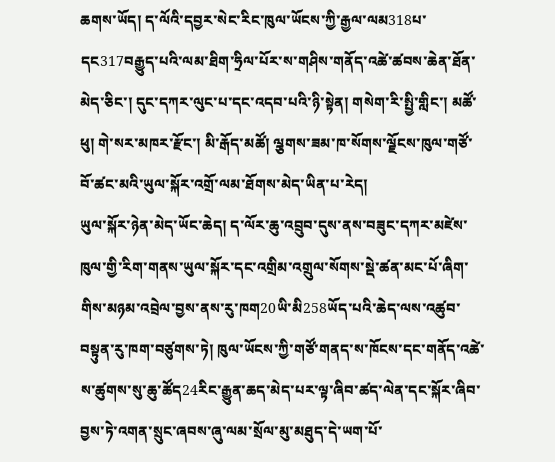ཆགས་ཡོད། ད་ལོའི་དབྱར་སེང་རིང་ཁུལ་ཡོངས་ཀྱི་རྒྱལ་ལམ318པ་དང317བརྒྱུད་པའི་ལམ་ཐིག་ཧྲིལ་པོར་ས་གཤིས་གནོད་འཚེ་ཚབས་ཆེན་ཐོན་མེད་ཅིང་། དུང་དཀར་ལུང་པ་དང་འདབ་པའི་ཉི་སྟེན། གསེག་རི་སྤྱི་གླིང་། མཚོ་ཕུ། གེ་སར་མཁར་རྫོང་། མི་རྒོད་མཚོ། ལྕགས་ཟམ་ཁ་སོགས་ལྗོངས་ཁུལ་གཙོ་བོ་ཚང་མའི་ཡུལ་སྐོར་འགྲོ་ལམ་ཐོགས་མེད་ཡིན་པ་རེད།
ཡུལ་སྐོར་ཉེན་མེད་ཡོང་ཆེད། ད་ལོར་ཆུ་འབྲུབ་དུས་ནས་བཟུང་དཀར་མཛེས་ཁུལ་གྱི་རིག་གནས་ཡུལ་སྐོར་དང་འགྲིམ་འགྲུལ་སོགས་སྡེ་ཚན་མང་པོ་ཞིག་གིས་མཉམ་འབྲེལ་བྱས་ནས་རུ་ཁག20ཡི་མི258ཡོད་པའི་ཆེད་ལས་འཚུབ་བསྟུན་རུ་ཁག་བཙུགས་ཏེ། ཁུལ་ཡོངས་ཀྱི་གཙོ་གནད་ས་ཁོངས་དང་གནོད་འཚེ་ས་ཚུགས་སུ་ཆུ་ཚོད24རིང་རྒྱུན་ཆད་མེད་པར་ལྟ་ཞིབ་ཚད་ལེན་དང་སྐོར་ཞིབ་བྱས་ཏེ་འགན་སྲུང་ཞབས་ཞུ་ལམ་སྲོལ་མུ་མཐུད་དེ་ཡག་པོ་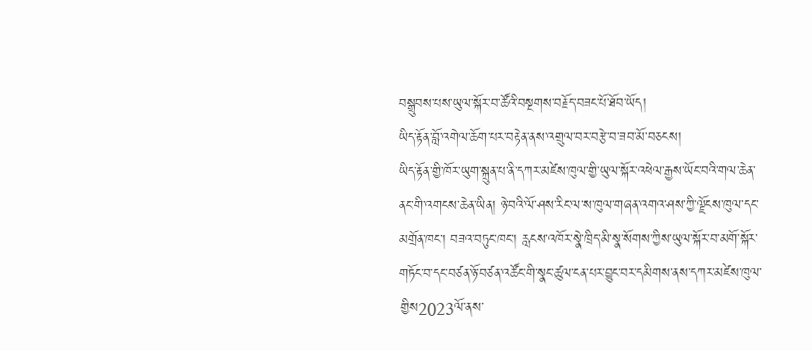བསྒྲུབས་པས་ཡུལ་སྐོར་བ་ཚོའི་བསྔགས་བརྗོད་བཟང་པོ་ཐོབ་ཡོད།
ཡིད་རྟོན་བློ་འགེལ་ཆོག་པར་བརྟེན་ནས་འགྲུལ་བར་བརྩེ་བ་ཟབ་མོ་བཅངས།
ཡིད་རྟོན་གྱི་ཁོར་ཡུག་སྐྲུན་པ་ནི་དཀར་མཛེས་ཁུལ་གྱི་ཡུལ་སྐོར་འཕེལ་རྒྱས་ཡོང་བའི་གལ་ཆེན་ནང་གི་འགངས་ཆེན་ཡིན། ཉེ་བའི་ལོ་ཤས་རིང་ལ་ས་ཁུལ་གཞན་འགའ་ཤས་ཀྱི་ལྗོངས་ཁུལ་དང་མགྲོན་ཁང་། བཟའ་བཏུང་ཁང་། རླངས་འཁོར་སྣེ་ཁྲིད་མི་སྣ་སོགས་ཀྱིས་ཡུལ་སྐོར་བ་མགོ་སྐོར་གཏོང་བ་དང་བཙན་ཉོ་བཙན་འཚོང་གི་སྣང་ཚུལ་ངན་པར་བྱུང་བར་དམིགས་ནས་དཀར་མཛེས་ཁུལ་གྱིས2023ལོ་ནས་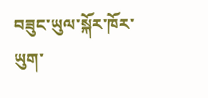བཟུང་ཡུལ་སྐོར་ཁོར་ཡུག་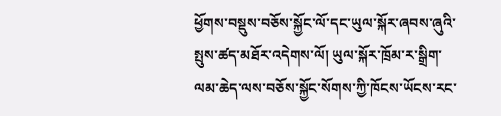ཕྱོགས་བསྡུས་བཅོས་སྐྱོང་ལོ་དང་ཡུལ་སྐོར་ཞབས་ཞུའི་སྤུས་ཚད་མཐོར་འདེགས་ལོ། ཡུལ་སྐོར་ཁྲོམ་ར་སྒྲིག་ལམ་ཆེད་ལས་བཅོས་སྐྱོང་སོགས་ཀྱི་ཁོངས་ཡོངས་རང་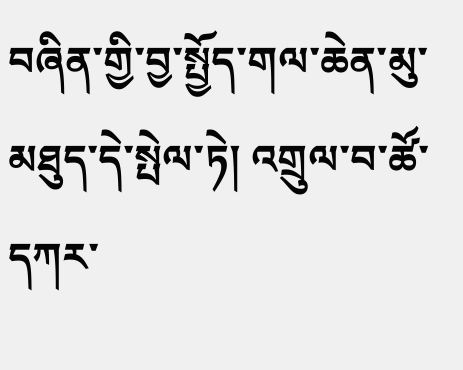བཞིན་གྱི་བྱ་སྤྱོད་གལ་ཆེན་མུ་མཐུད་དེ་སྤེལ་ཏེ། འགྲུལ་བ་ཚོ་དཀར་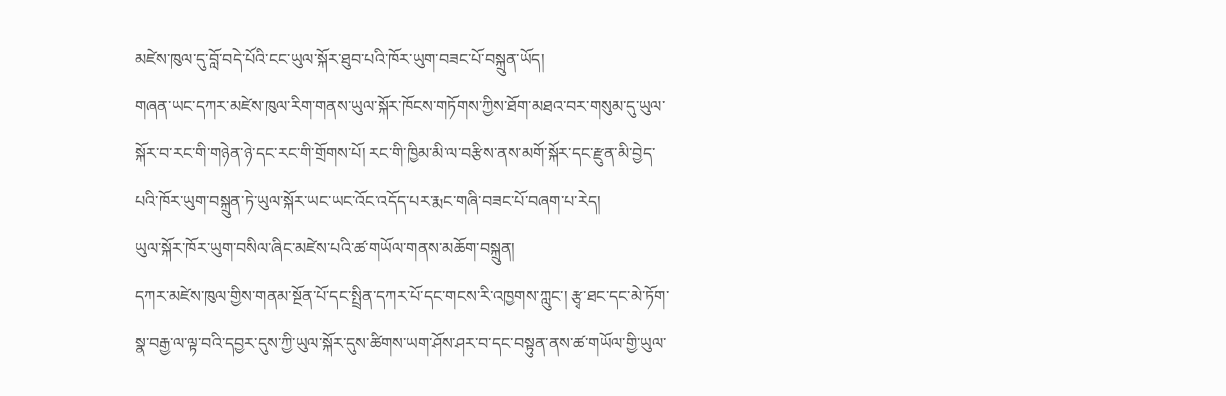མཛེས་ཁུལ་དུ་བློ་བདེ་པོའི་ངང་ཡུལ་སྐོར་ཐུབ་པའི་ཁོར་ཡུག་བཟང་པོ་བསྐྲུན་ཡོད།
གཞན་ཡང་དཀར་མཛེས་ཁུལ་རིག་གནས་ཡུལ་སྐོར་ཁོངས་གཏོགས་ཀྱིས་ཐོག་མཐའ་བར་གསུམ་དུ་ཡུལ་སྐོར་བ་རང་གི་གཉེན་ཉེ་དང་རང་གི་གྲོགས་པོ། རང་གི་ཁྱིམ་མི་ལ་བརྩིས་ནས་མགོ་སྐོར་དང་རྫུན་མི་བྱེད་པའི་ཁོར་ཡུག་བསྐྲུན་ཏེ་ཡུལ་སྐོར་ཡང་ཡང་འོང་འདོད་པར་རྨང་གཞི་བཟང་པོ་བཞག་པ་རེད།
ཡུལ་སྐོར་ཁོར་ཡུག་བསིལ་ཞིང་མཛེས་པའི་ཚ་གཡོལ་གནས་མཆོག་བསྐྲུན།
དཀར་མཛེས་ཁུལ་གྱིས་གནམ་སྔོན་པོ་དང་སྤྲིན་དཀར་པོ་དང་གངས་རི་འཁྱགས་ཀླུང་། རྩྭ་ཐང་དང་མེ་ཏོག་སྣ་བརྒྱ་ལ་ལྟ་བའི་དབྱར་དུས་ཀྱི་ཡུལ་སྐོར་དུས་ཚིགས་ཡག་ཤོས་ཤར་བ་དང་བསྟུན་ནས་ཚ་གཡོལ་གྱི་ཡུལ་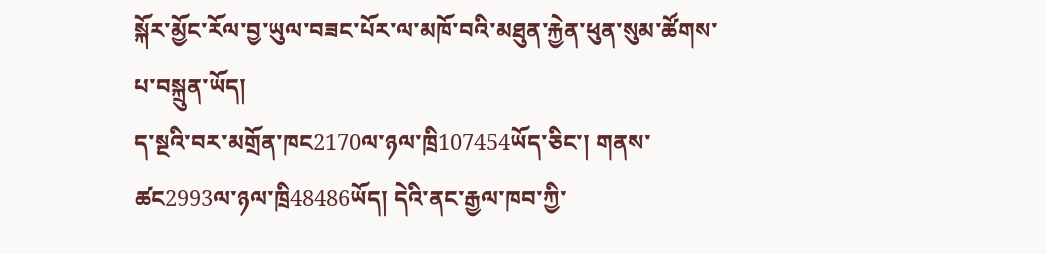སྐོར་མྱོང་རོལ་བྱ་ཡུལ་བཟང་པོར་ལ་མཁོ་བའི་མཐུན་རྐྱེན་ཕུན་སུམ་ཚོགས་པ་བསྐྲུན་ཡོད།
ད་སྔའི་བར་མགྲོན་ཁང2170ལ་ཉལ་ཁྲི107454ཡོད་ཅིང་། གནས་ཚང2993ལ་ཉལ་ཁྲི48486ཡོད། དེའི་ནང་རྒྱལ་ཁབ་ཀྱི་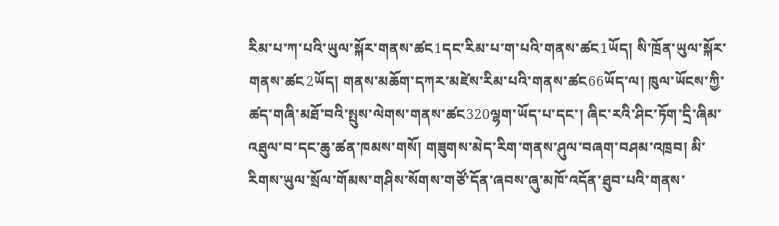རིམ་པ་ཀ་པའི་ཡུལ་སྐོར་གནས་ཚང1དང་རིམ་པ་ག་པའི་གནས་ཚང1ཡོད། སི་ཁྲོན་ཡུལ་སྐོར་གནས་ཚང2ཡོད། གནས་མཆོག་དཀར་མཛེས་རིམ་པའི་གནས་ཚང66ཡོད་ལ། ཁུལ་ཡོངས་ཀྱི་ཚད་གཞི་མཐོ་བའི་སྤུས་ལེགས་གནས་ཚང320ལྷག་ཡོད་པ་དང་། ཞིང་རའི་ཤིང་ཏོག་དྲི་ཞིམ་འཐུལ་བ་དང་ཆུ་ཚན་ཁམས་གསོ། གཟུགས་མེད་རིག་གནས་ཤུལ་བཞག་བཤམ་འཁྲབ། མི་རིགས་ཡུལ་སྲོལ་གོམས་གཤིས་སོགས་གཙོ་དོན་ཞབས་ཞུ་མཁོ་འདོན་ཐུབ་པའི་གནས་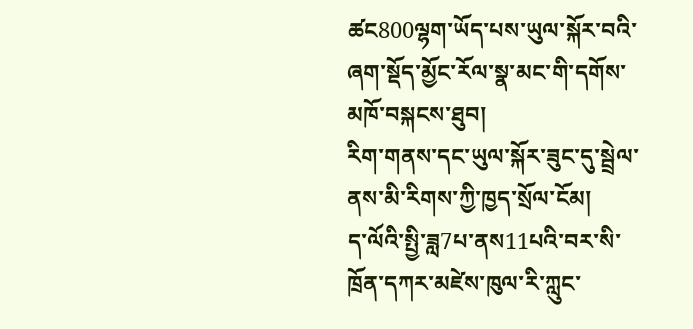ཚང800ལྷག་ཡོད་པས་ཡུལ་སྐོར་བའི་ཞག་སྡོད་མྱོང་རོལ་སྣ་མང་གི་དགོས་མཁོ་བསྐངས་ཐུབ།
རིག་གནས་དང་ཡུལ་སྐོར་ཟུང་དུ་སྦྲེལ་ནས་མི་རིགས་ཀྱི་ཁྱད་སྲོལ་ངོམ།
ད་ལོའི་སྤྱི་ཟླ7པ་ནས11པའི་བར་སི་ཁྲོན་དཀར་མཛེས་ཁུལ་རི་ཀླུང་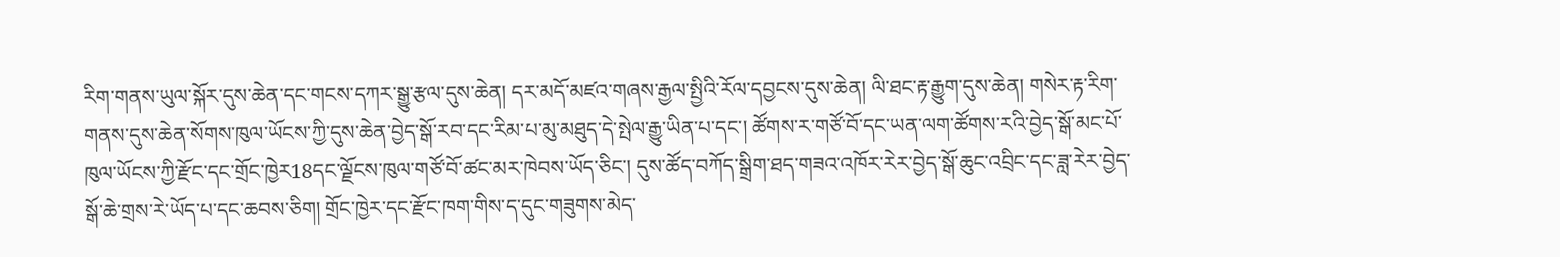རིག་གནས་ཡུལ་སྐོར་དུས་ཆེན་དང་གངས་དཀར་སྒྱུ་རྩལ་དུས་ཆེན། དར་མདོ་མཛའ་གཞས་རྒྱལ་སྤྱིའི་རོལ་དབྱངས་དུས་ཆེན། ལི་ཐང་རྟ་རྒྱུག་དུས་ཆེན། གསེར་རྟ་རིག་གནས་དུས་ཆེན་སོགས་ཁུལ་ཡོངས་ཀྱི་དུས་ཆེན་བྱེད་སྒོ་རབ་དང་རིམ་པ་མུ་མཐུད་དེ་སྤེལ་རྒྱུ་ཡིན་པ་དང་། ཚོགས་ར་གཙོ་བོ་དང་ཡན་ལག་ཚོགས་རའི་བྱེད་སྒོ་མང་པོ་ཁུལ་ཡོངས་ཀྱི་རྫོང་དང་གྲོང་ཁྱེར18དང་ལྗོངས་ཁུལ་གཙོ་བོ་ཚང་མར་ཁེབས་ཡོད་ཅིང་། དུས་ཚོད་བཀོད་སྒྲིག་ཐད་གཟའ་འཁོར་རེར་བྱེད་སྒོ་ཆུང་འབྲིང་དང་ཟླ་རེར་བྱེད་སྒོ་ཆེ་གྲས་རེ་ཡོད་པ་དང་ཆབས་ཅིག། གྲོང་ཁྱེར་དང་རྫོང་ཁག་གིས་ད་དུང་གཟུགས་མེད་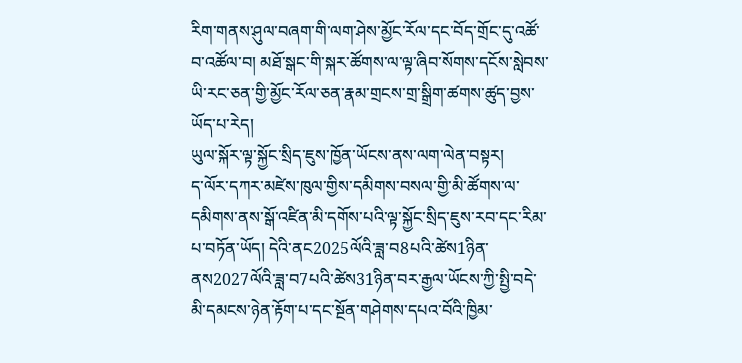རིག་གནས་ཤུལ་བཞག་གི་ལག་ཤེས་མྱོང་རོལ་དང་བོད་གྲོང་དུ་འཚོ་བ་འཚོལ་བ། མཐོ་སྒང་གི་སྐར་ཚོགས་ལ་ལྟ་ཞིབ་སོགས་དངོས་སླེབས་ཡི་རང་ཅན་གྱི་མྱོང་རོལ་ཅན་རྣམ་གྲངས་གྲ་སྒྲིག་ཚགས་ཚུད་བྱས་ཡོད་པ་རེད།
ཡུལ་སྐོར་ལྟ་སྐྱོང་སྲིད་ཇུས་ཁྱོན་ཡོངས་ནས་ལག་ལེན་བསྟར།
ད་ལོར་དཀར་མཛེས་ཁུལ་གྱིས་དམིགས་བསལ་གྱི་མི་ཚོགས་ལ་དམིགས་ནས་སྒོ་འཛིན་མི་དགོས་པའི་ལྟ་སྐྱོང་སྲིད་ཇུས་རབ་དང་རིམ་པ་བཏོན་ཡོད། དེའི་ནང2025ལོའི་ཟླ་བ8པའི་ཚེས1ཉིན་ནས2027ལོའི་ཟླ་བ7པའི་ཚེས31ཉིན་བར་རྒྱལ་ཡོངས་ཀྱི་སྤྱི་བདེ་མི་དམངས་ཉེན་རྟོག་པ་དང་སྔོན་གཤེགས་དཔའ་བོའི་ཁྱིམ་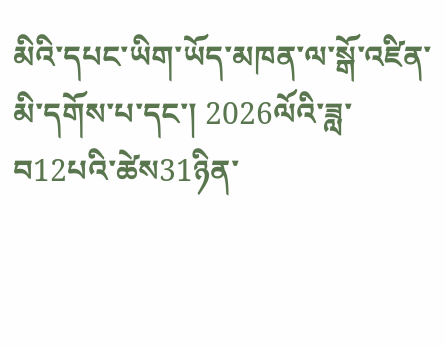མིའི་དཔང་ཡིག་ཡོད་མཁན་ལ་སྒོ་འཛིན་མི་དགོས་པ་དང་། 2026ལོའི་ཟླ་བ12པའི་ཚེས31ཉིན་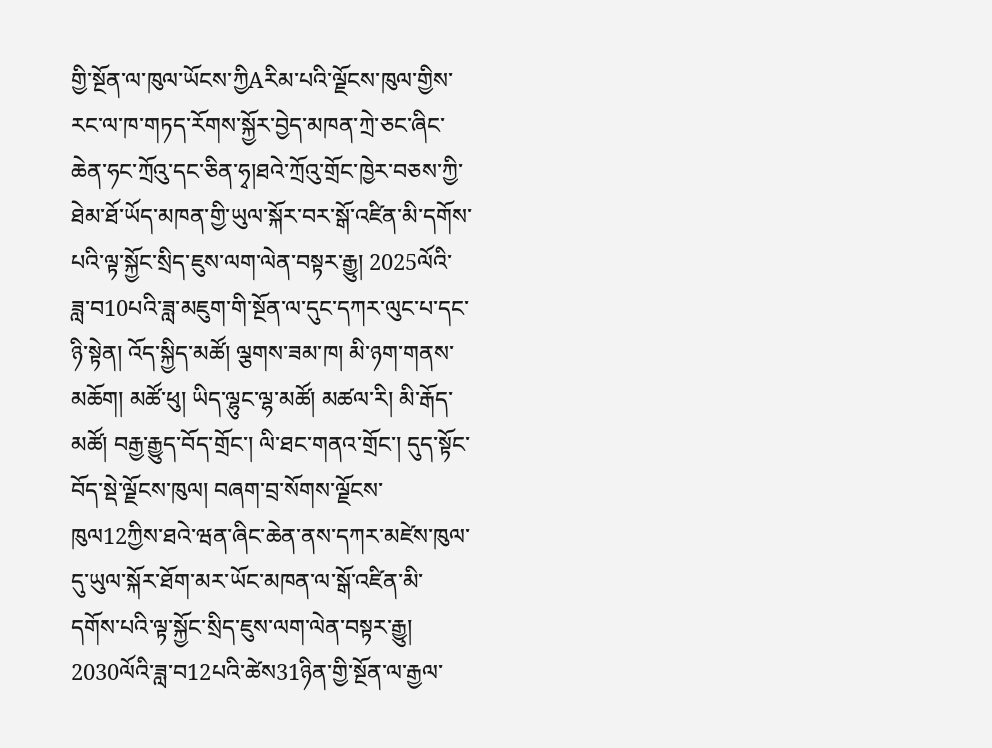གྱི་སྔོན་ལ་ཁུལ་ཡོངས་ཀྱིAརིམ་པའི་ལྗོངས་ཁུལ་གྱིས་རང་ལ་ཁ་གཏད་རོགས་སྐྱོར་བྱེད་མཁན་ཀྲེ་ཅང་ཞིང་ཆེན་ཧང་ཀྲོའུ་དང་ཅིན་ཧྭ།ཐའེ་ཀྲོའུ་གྲོང་ཁྱེར་བཅས་ཀྱི་ཐེམ་ཐོ་ཡོད་མཁན་གྱི་ཡུལ་སྐོར་བར་སྒོ་འཛིན་མི་དགོས་པའི་ལྟ་སྐྱོང་སྲིད་ཇུས་ལག་ལེན་བསྟར་རྒྱུ། 2025ལོའི་ཟླ་བ10པའི་ཟླ་མཇུག་གི་སྔོན་ལ་དུང་དཀར་ལུང་པ་དང་ཉི་སྟེན། འོད་སྐྱིད་མཚོ། ལྕགས་ཟམ་ཁ། མི་ཉག་གནས་མཆོག། མཚོ་ཕུ། ཡིད་ལྷུང་ལྷ་མཚོ། མཚལ་རི། མི་རྒོད་མཚོ། བརྒྱ་རྒྱུད་བོད་གྲོང་། ལི་ཐང་གནའ་གྲོང་། དུད་སྟོང་བོད་སྡེ་ལྗོངས་ཁུལ། བཞག་བྲ་སོགས་ལྗོངས་ཁུལ12ཀྱིས་ཐའེ་ཝན་ཞིང་ཆེན་ནས་དཀར་མཛེས་ཁུལ་དུ་ཡུལ་སྐོར་ཐོག་མར་ཡོང་མཁན་ལ་སྒོ་འཛིན་མི་དགོས་པའི་ལྟ་སྐྱོང་སྲིད་ཇུས་ལག་ལེན་བསྟར་རྒྱུ། 2030ལོའི་ཟླ་བ12པའི་ཚེས31ཉིན་གྱི་སྔོན་ལ་རྒྱལ་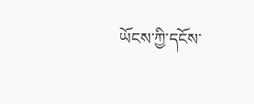ཡོངས་ཀྱི་དངོས་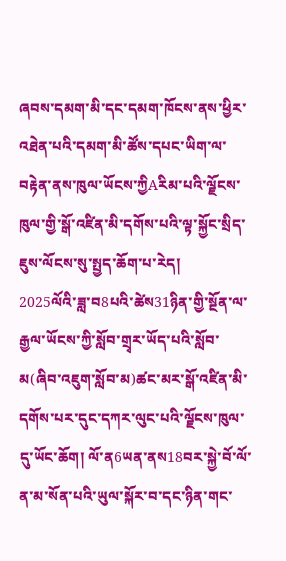ཞབས་དམག་མི་དང་དམག་ཁོངས་ནས་ཕྱིར་འཐེན་པའི་དམག་མི་ཚོས་དཔང་ཡིག་ལ་བརྟེན་ནས་ཁུལ་ཡོངས་ཀྱིAརིམ་པའི་ལྗོངས་ཁུལ་གྱི་སྒོ་འཛིན་མི་དགོས་པའི་ལྟ་སྐྱོང་སྲིད་ཇུས་ལོངས་སུ་སྤྱད་ཆོག་པ་རེད།
2025ལོའི་ཟླ་བ8པའི་ཚེས31ཉིན་གྱི་སྔོན་ལ་རྒྱལ་ཡོངས་ཀྱི་སློབ་གྲྭར་ཡོད་པའི་སློབ་མ(ཞིབ་འཇུག་སློབ་མ)ཚང་མར་སྒོ་འཛིན་མི་དགོས་པར་དུང་དཀར་ལུང་པའི་ལྗོངས་ཁུལ་དུ་ཡོང་ཆོག། ལོ་ན6ཡན་ནས18བར་སྐྱེ་བོ་ལོ་ན་མ་སོན་པའི་ཡུལ་སྐོར་བ་དང་ཉིན་གང་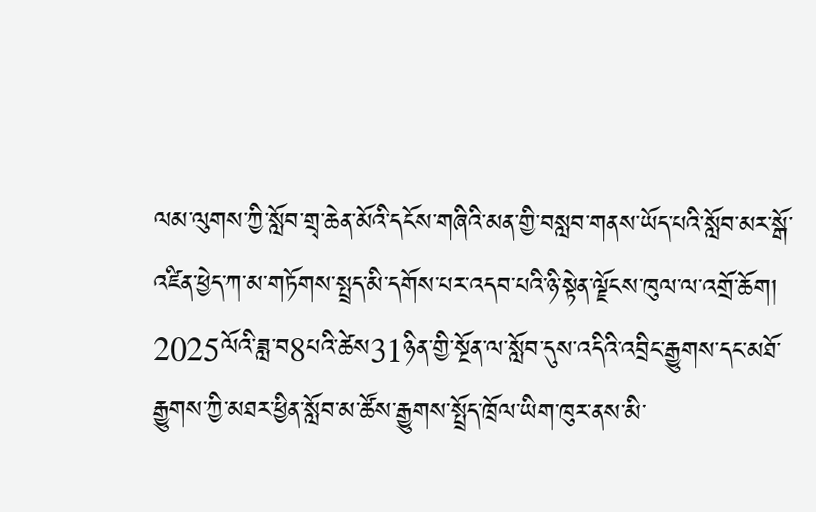ལམ་ལུགས་ཀྱི་སློབ་གྲྭ་ཆེན་མོའི་དངོས་གཞིའི་མན་གྱི་བསླབ་གནས་ཡོད་པའི་སློབ་མར་སྒོ་འཛིན་ཕྱེད་ཀ་མ་གཏོགས་སྤྲད་མི་དགོས་པར་འདབ་པའི་ཉི་སྟེན་ལྗོངས་ཁུལ་ལ་འགྲོ་ཆོག། 2025ལོའི་ཟླ་བ8པའི་ཚེས31ཉིན་གྱི་སྔོན་ལ་སློབ་དུས་འདིའི་འབྲིང་རྒྱུགས་དང་མཐོ་རྒྱུགས་ཀྱི་མཐར་ཕྱིན་སློབ་མ་ཚོས་རྒྱུགས་སྤྲོད་ཁྲོལ་ཡིག་ཁུར་ནས་མི་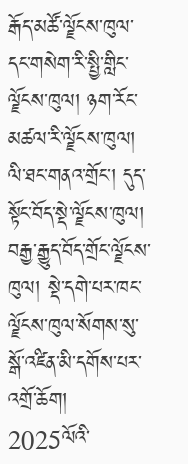རྒོད་མཚོ་ལྗོངས་ཁུལ་དང་གསེག་རི་སྤྱི་གླིང་ལྗོངས་ཁུལ། ཉག་རོང་མཚལ་རི་ལྗོངས་ཁུལ། ལི་ཐང་གནའ་གྲོང་། དུད་སྟོང་བོད་སྡེ་ལྗོངས་ཁུལ། བརྒྱ་རྒྱུད་བོད་གྲོང་ལྗོངས་ཁུལ། སྡེ་དགེ་པར་ཁང་ལྗོངས་ཁུལ་སོགས་སུ་སྒོ་འཛིན་མི་དགོས་པར་འགྲོ་ཆོག། 2025ལོའི་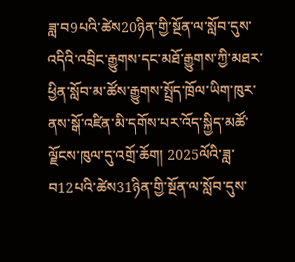ཟླ་བ9པའི་ཚེས20ཉིན་གྱི་སྔོན་ལ་སློབ་དུས་འདིའི་འབྲིང་རྒྱུགས་དང་མཐོ་རྒྱུགས་ཀྱི་མཐར་ཕྱིན་སློབ་མ་ཚོས་རྒྱུགས་སྤྲོད་ཁྲོལ་ཡིག་ཁུར་ནས་སྒོ་འཛིན་མི་དགོས་པར་འོད་སྐྱིད་མཚོ་ལྗོངས་ཁུལ་དུ་འགྲོ་ཆོག། 2025ལོའི་ཟླ་བ12པའི་ཚེས31ཉིན་གྱི་སྔོན་ལ་སློབ་དུས་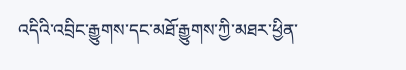འདིའི་འབྲིང་རྒྱུགས་དང་མཐོ་རྒྱུགས་ཀྱི་མཐར་ཕྱིན་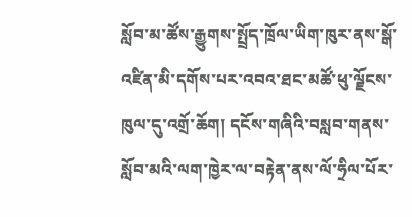སློབ་མ་ཚོས་རྒྱུགས་སྤྲོད་ཁྲོལ་ཡིག་ཁུར་ནས་སྒོ་འཛིན་མི་དགོས་པར་འབའ་ཐང་མཚོ་ཕུ་ལྗོངས་ཁུལ་དུ་འགྲོ་ཆོག། དངོས་གཞིའི་བསླབ་གནས་སློབ་མའི་ལག་ཁྱེར་ལ་བརྟེན་ནས་ལོ་ཧྲིལ་པོར་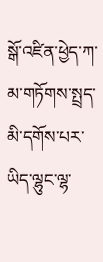སྒོ་འཛིན་ཕྱེད་ཀ་མ་གཏོགས་སྤྲད་མི་དགོས་པར་ཡིད་ལྷུང་ལྷ་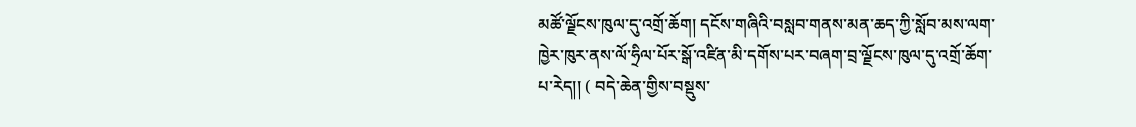མཚོ་ལྗོངས་ཁུལ་དུ་འགྲོ་ཆོག། དངོས་གཞིའི་བསླབ་གནས་མན་ཆད་ཀྱི་སློབ་མས་ལག་ཁྱེར་ཁུར་ནས་ལོ་ཧྲིལ་པོར་སྒོ་འཛིན་མི་དགོས་པར་བཞག་བྲ་ལྗོངས་ཁུལ་དུ་འགྲོ་ཆོག་པ་རེད།། ( བདེ་ཆེན་གྱིས་བསྡུས་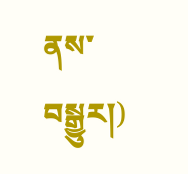ནས་བསྒྱུར།)